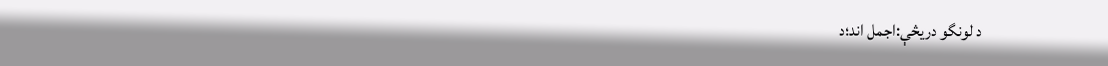د لونگو دريڅې:اجمل اند؛د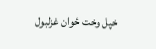خپل وخت ځوان غزلبول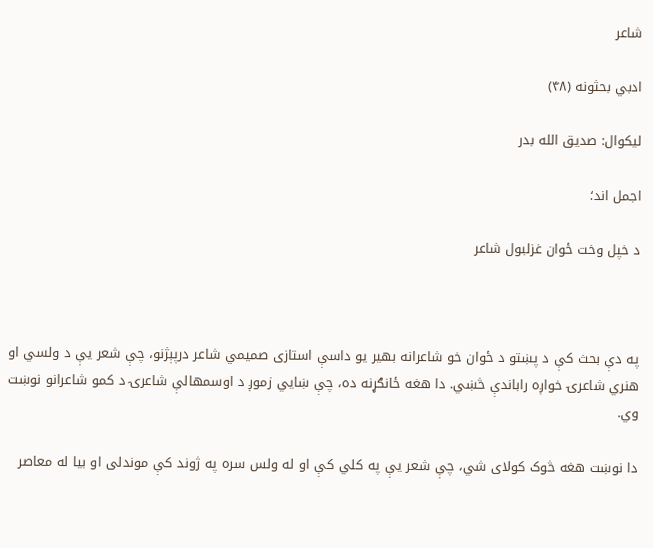شاعر

ادبي بحثونه (۴۸)

لیکوال: صديق الله بدر

اجمل اند؛

د خپل وخت ځوان غزلبول شاعر



په دې بحث کې د پښتو د ځوان خو شاعرانه بهير يو داسې استازی صميمي شاعر درپېژنو، چې شعر يې د ولسي او هنري شاعرۍ خواږه راباندې څښي. دا هغه ځانګړنه ده، چې ښايي زموږ د اوسمهالې شاعرۍ د کمو شاعرانو نوښت وي.

دا نوښت هغه څوک کولای شي، چې شعر يې په کلي کې او له ولس سره په ژوند کې موندلی او بیا له معاصر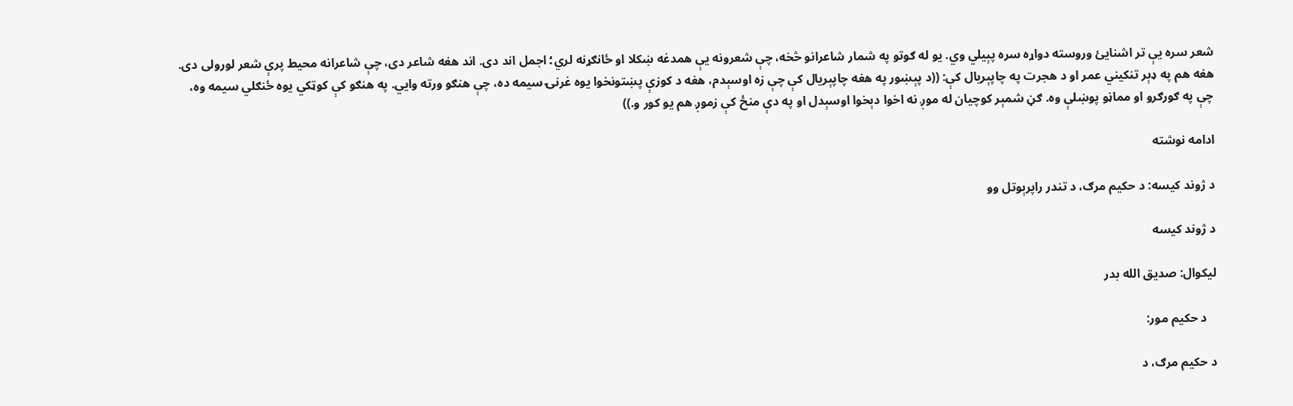شعر سره یې تر اشنايئ وروسته دواړه سره پېيلي وي. يو له ګوتو په شمار شاعرانو څخه، چې شعرونه يې همدغه ښکلا او ځانګړنه لري؛ اجمل اند دی. اند هغه شاعر دی، چې شاعرانه محیط پرې شعر لورولی دی. هغه هم په ډېر تنکيني عمر او د هجرت په چاپېريال کې: ((د پېښور په هغه چاپېریال کې چې زه اوسېدم، هغه د کوزې پښتونخوا یوه غرنۍ سیمه ده، چې هنګو ورته وایي. په هنګو کې کوټکي یوه ځنګلي سیمه وه، چې په ګورګرو او مماڼو پوښلې وه. ګڼ شمېر کوچیان له موږ نه اخوا دېخوا اوسېدل او په دې منځ کې زموږ هم یو کور و.))

ادامه نوشته

د ژوند کيسه: د حکیم مرګ، د تندر راپرېوتل وو

د ژوند كيسه

ليکوال: صديق الله بدر

   د حكيم مور:

د حكيم مرګ، د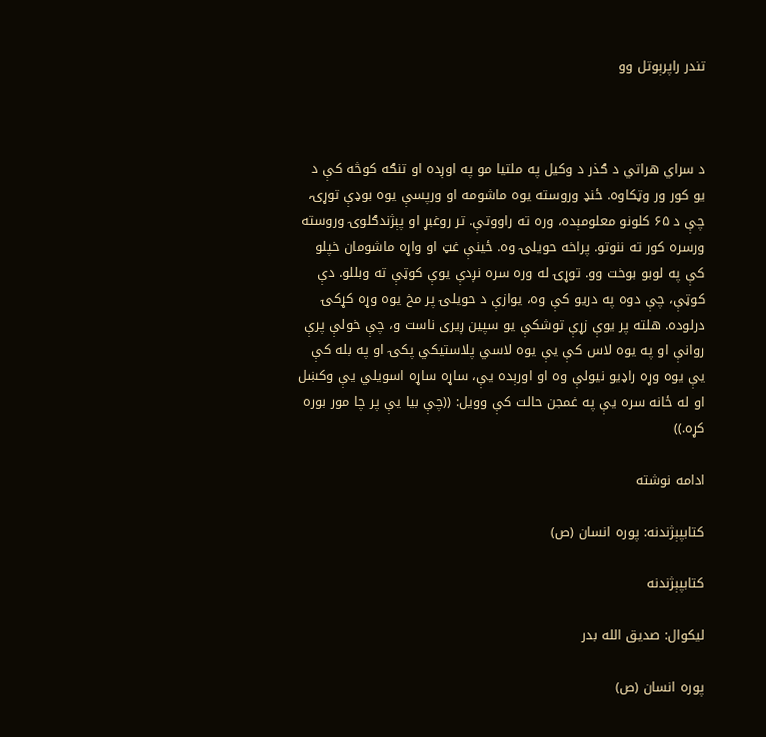تندر راپرېوتل وو



د سراي هراتي د ګذر د وکیل په ملتیا مو په اوږده او تنګه كوڅه کې د يو کور ور وټكاوه. ځنډ وروسته يوه ماشومه او ورپسې يوه بوډې توړۍ، چې د ۶۵ كلونو معلومېده، وره ته راووتې. تر روغبړ او پېژندګلوۍ وروسته ورسره كور ته ننوتو. پراخه حويلۍ وه. ځينې غټ او واړه ماشومان خپلو كې په لوبو بوخت وو. توړۍ له وره سره نږدې يوې كوټې ته وبللو. دې كوټې، چې دوه په دريو كې وه، يوازې د حويلۍ پر مخ يوه وړه كړكۍ درلوده. هلته پر يوې زړې توشكې يو سپين ږيرى ناست و، چې خولې پرې روانې او په يوه لاس كې يې يوه لاسي پلاستيكي پكۍ او په بله كې يې يوه وړه راډيو نيولې وه او اورېده يې، ساړه ساړه اسويلي يې وكښل او له ځانه سره يې په غمجن حالت كې وويل: ((چې بيا يې پر چا مور بوره كړه.))

ادامه نوشته

کتابپېژندنه: پوره انسان (ص)

کتابپېژندنه

لیکوال: صدیق الله بدر

پوره انسان (ص)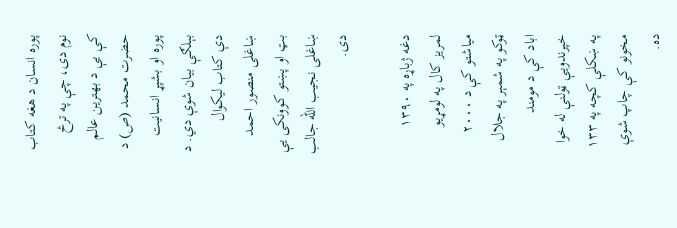پوره انسان د هغه کتاب نوم دی، چې په ترڅ کې يې د بهترین عالم حضرت محمد (ص) د پوره او بشپړ انسانيت بېلګې بيان شوې دي. د دې کتاب ليکوال ښاغلی منصور احمد بټ او پښتو کوونکی يې ښاغلی نجیب الله جالب دی.

دغه ژباړه په ۱۳۹۰ لمریز کال په لومړیو مياشتو کې د ۲۰۰۰ ټوکو په شمېر په جلال اباد کې د مومند خپرندويې ټولنې له خوا په ښکلې کچه په ۱۳۳ مخونو کې چاپ شوې ده.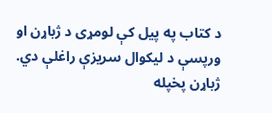د کتاب په پيل کې لومړی د ژباړن او ورپسې د لیکوال سريزې راغلې دي. ژباړن پخپله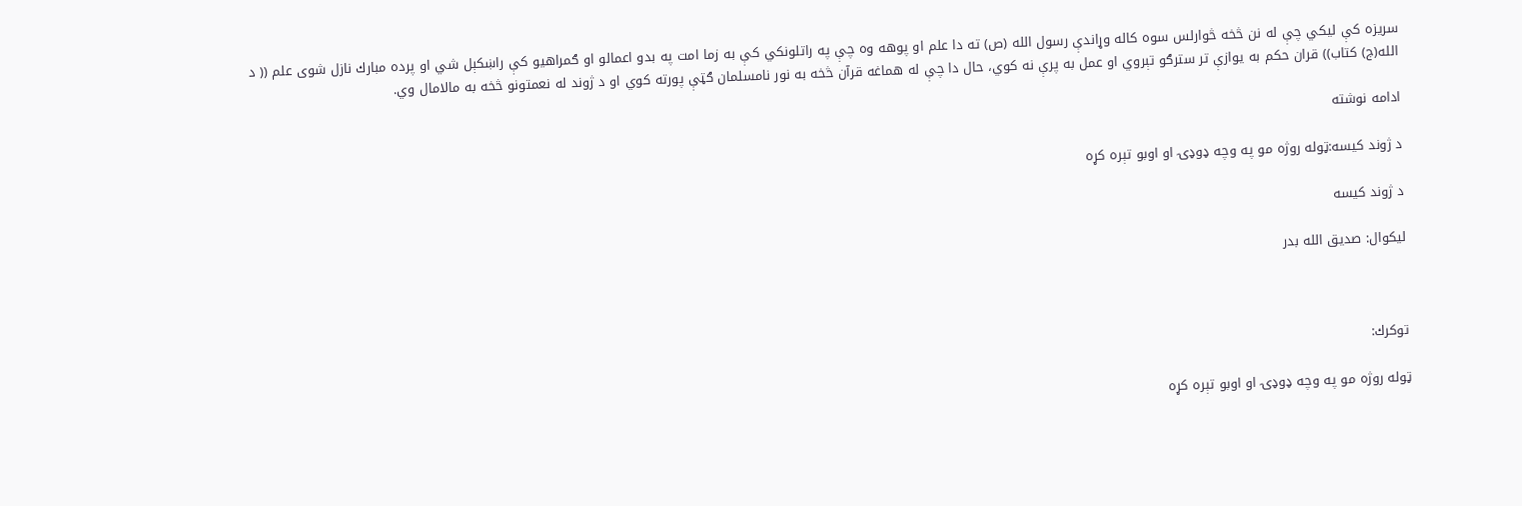سريزه کې ليکي چې له نن څخه څوارلس سوه کاله وړاندې رسول الله (ص) ته دا علم او پوهه وه چې په راتلونکي کې به زما امت په بدو اعمالو او ګمراهیو كې راښکېل شي او پرده مبارك نازل شوى علم (( د الله(ج) کتاب)) قران حکم به يوازې تر سترګو تېروي او عمل به پرې نه کوي، حال دا چې له هماغه قرآن څخه به نور نامسلمان ګټې پورته کوي او د ژوند له نعمتونو څخه به مالامال وي.

ادامه نوشته

د ژوند کيسه:ټوله روژه مو په وچه ډوډۍ او اوبو تېره کړه

د ژوند كيسه

لیکوال: صديق الله بدر



توكرك:

ټوله روژه مو په وچه ډوډۍ او اوبو تېره کړه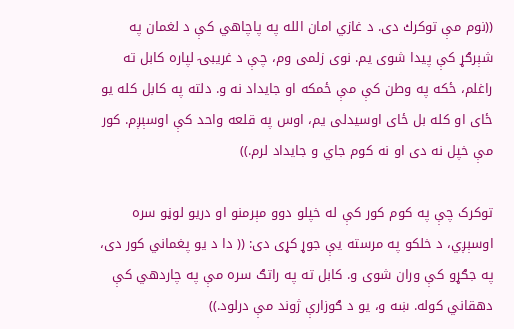((نوم مې توكرك دى. د غازي امان الله په پاچاهي كې د لغمان په شېرګړ كې پيدا شوى يم. نوى زلمى وم، چې د غريبۍ لپاره كابل ته راغلم، ځكه په وطن كې مې ځمكه او جايداد نه و. دلته په كابل كله يو ځاى او كله بل ځاى اوسيدلى يم، اوس په قلعه واحد كې اوسېږم. كور مې خپل نه دى او نه كوم جاي و جايداد لرم.))

توکرک چې په كوم كور كې له خپلو دوو مېرمنو او دريو لوڼو سره اوسېږي، د خلكو په مرسته يې جوړ كړى دى: (( دا د يو پغماني كور دى، په جګړو كې وران شوى و. كابل ته په راتګ سره مې په چاردهي كې دهقاني كوله. ښه و، يو د ګوزارې ژوند مې درلود.))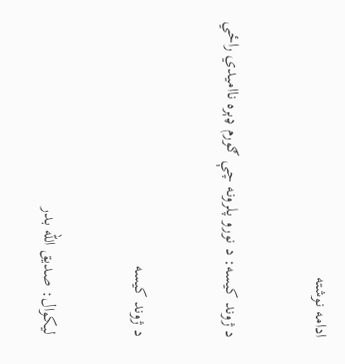ادامه نوشته

د ژوند کيسه: د نورو پلرونه چې ګورم ډېره نااميدي راځي

د ژوند کيسه

لیکوال: صديق الله بدر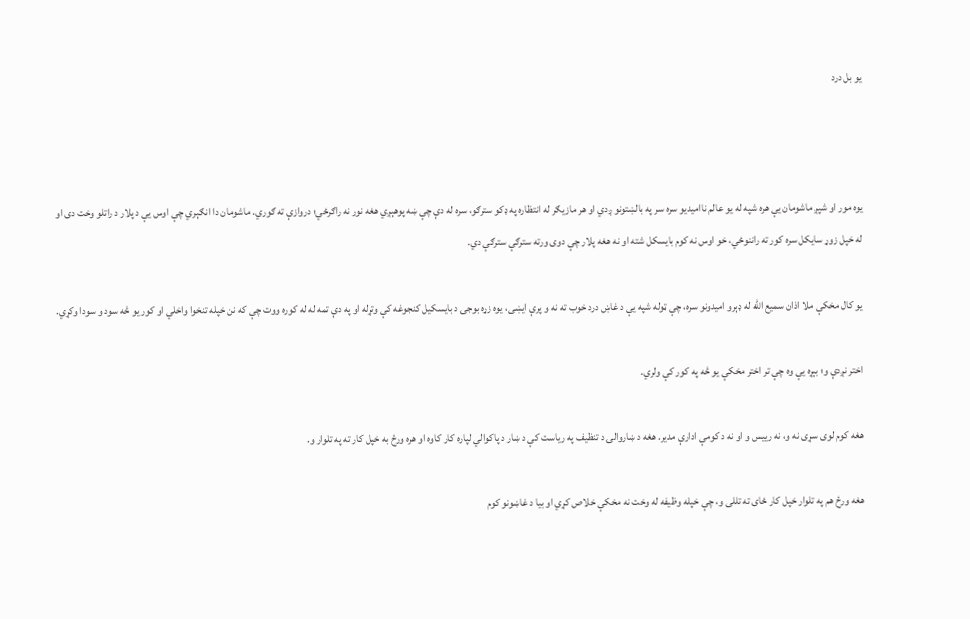یو بل درد



يوه مور او شپږ ماشومان يې هره شپه له یو عالم نااميديو سره سر په بالښتونو ږدي او هر مازیګر له انتظاره په ډکو سترګو، سره له دې چې ښه پوهېږي هغه نور نه راګرځي؛ دروازې ته ګوري. ماشومان دا انګېري چې اوس يې د پلار د راتلو وخت دی او له خپل زوړ سایکل سره کور ته راننوځي، خو اوس نه کوم بایسکل شته او نه هغه پلار چې دوی ورته سترګې سترګې دي.

يو کال مخکې ملا اذان سمیع الله له ډېرو امیدونو سره، چې ټوله شپه يې د غاښ درد خوب ته نه و پرې ايښی، يوه زړه بوجۍ د بایسکیل کنجوغه کې وتړله او په دې تمه له له کوره ووت چې که نن خپله تنخوا واخلي او کور يو څه سود و سودا وکړي.

اختر نږدې و؛ بېړه يې وه چې تر اختر مخکې يو څه په کور کې ولري.

هغه کوم لوی سړی نه و، نه رييس و او نه د کومې ادارې مدیر. هغه د ښاروالۍ د تنظیف په ریاست کې د ښار د پاکوالي لپاره کار کاوه او هره ورځ به خپل کار ته په تلوار و.

هغه ورځ هم په تلوار خپل کار ځای ته تللی و، چې خپله وظیفه له وخت نه مخکې خلاص کړي او بیا د غاښونو کوم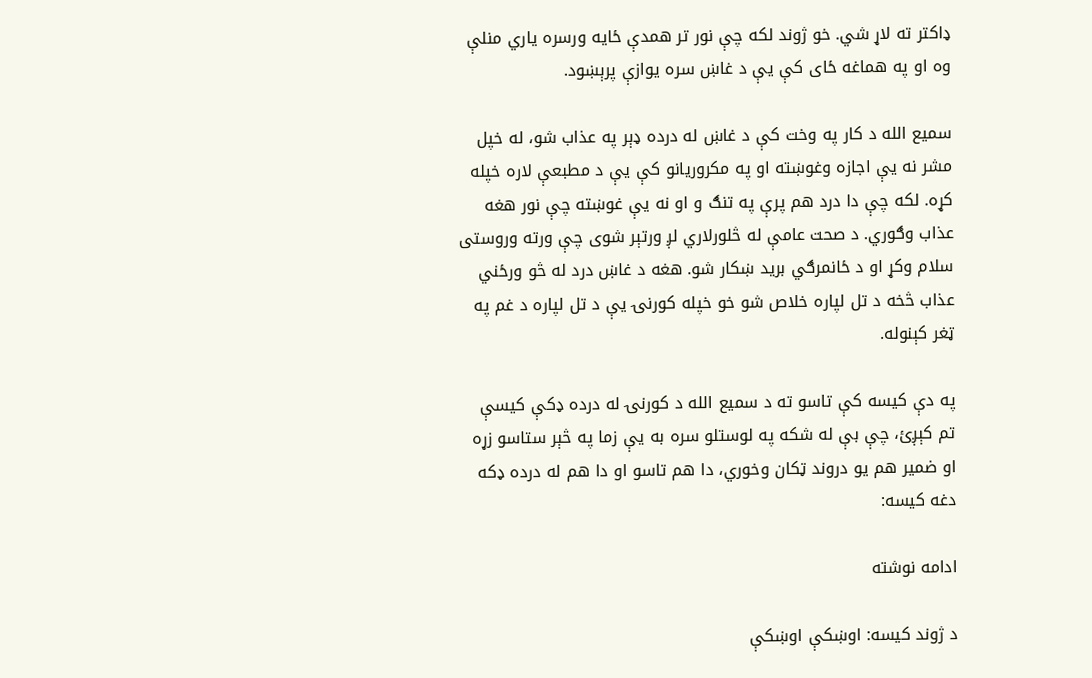ډاکتر ته لاړ شي. خو ژوند لکه چې نور تر همدې ځایه ورسره یاري منلې وه او په هماغه ځای کې يې د غاښ سره يوازې پرېښود.

سميع الله د کار په وخت کې د غاښ له درده ډېر په عذاب شو، له خپل مشر نه يې اجازه وغوښته او په مکروریانو کې يې د مطبعې لاره خپله کړه. لکه چې دا درد هم پرې په تنګ و او نه يې غوښته چې نور هغه عذاب وګوري. د صحت عامې له څلورلاري لږ ورتېر شوی چې ورته وروستی سلام وکړ او د ځانمرګي برید ښکار شو. هغه د غاښ درد له څو ورځني عذاب څخه د تل لپاره خلاص شو خو خپله کورنۍ يې د تل لپاره د غم په ټغر کېنوله.

په دې کيسه کې تاسو ته د سميع الله د کورنۍ له درده ډکې کيسې تم کېږئ، چې بې له شکه په لوستلو سره به يې زما په څېر ستاسو زړه او ضمير هم يو دروند ټکان وخوري، دا هم تاسو او دا هم له درده ډکه دغه کيسه:

ادامه نوشته

د ژوند کيسه: اوښكې اوښكې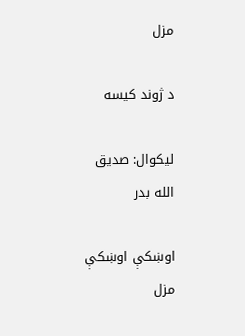مزل

د ژوند کيسه

لیکوال: صديق الله بدر

اوښكې اوښكې مزل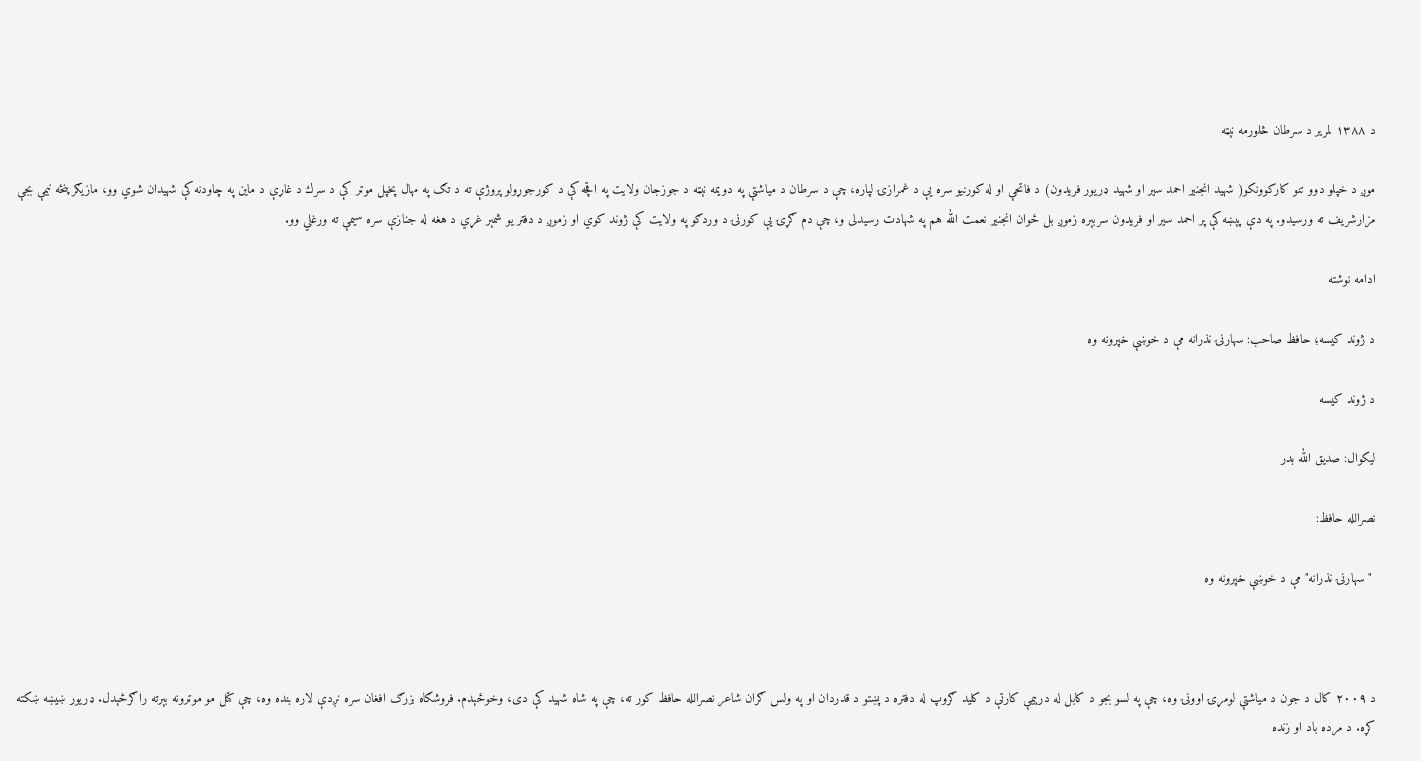د ۱۳۸۸ لمریر د سرطان څلورمه نېټه

موږ د خپلو دوو تنو كاركوونكو( شهيد انجنير احمد سير او شهيد ډريور فريدون) د فاتحې او له كورنيو سره يې د غمرازۍ لپاره، چې د سرطان د مياشتې په دويمه نېټه د جوزجان ولايت په اقچه كې د كورجوړولو پروژې ته د تګ په مهال پخپل موټر كې د سرك د غاړې د ماين په چاودنه كې شهيدان شوي وو، مازيګر پنځه نيمې بجې مزارشريف ته ورسيدو. په دې پېښه كې پر احمد سير او فريدون سربېره زموږ بل ځوان انجنير نعمت الله هم په شهادت رسيدلى و، چې دم ګړۍ يې كورنۍ د وردګو په ولايت كې ژوند كوي او زموږ د دفتر يو شمېر غړي د هغه له جنازې سره سيمې ته ورغلي وو.

ادامه نوشته

د ژوند کيسه؛ حافظ صاحب: سهارنۍ نذرانه مې د خوښې خپرونه وه

د ژوند کيسه

ليکوال: صديق الله بدر

نصرالله حافظ:

 "سهارنۍ نذرانه" مې د خوښې خپرونه وه



د ۲۰۰۹ کال د جون د میاشتې لومړۍ اوونۍ وه، چې په لسو بجو د کابل له درېیمې کارتې د کليد ګروپ له دفتره د پښتو د قدردان او په ولس ګران شاعر نصرالله حافظ کور ته، چې په شاه شهيد کې دی، وخوځېدم. فروشګاه بزرګ افغان سره نږدې لاره بنده وه، چې کتل مو موټرونه بېرته راګرځېدل. ډريور ښيښه ښکته کړه. د مرده باد او زنده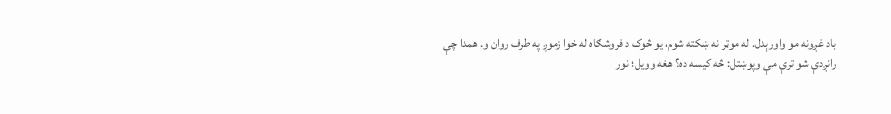باد غږونه مو واورېدل. له موټر نه ښکته شوم، يو څوک د فروشګاه له خوا زموږ په طرف روان و. همدا چې رانږدې شو ترې مې وپوښتل: څه کيسه ده؟ هغه وويل؛ نور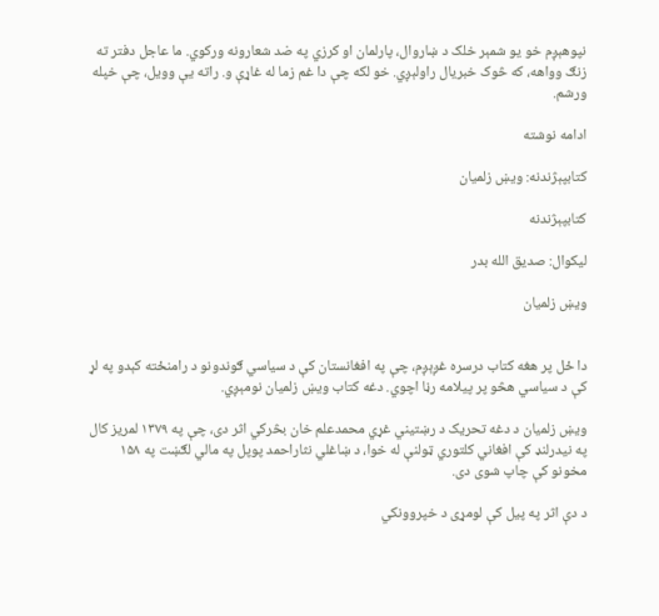نپوهېږم خو یو شمېر خلک د ښاروال، پارلمان او کرزي په ضد شعارونه ورکوي. ما عاجل دفتر ته زنګ وواهه، که څوک خبریال راولېږي. خو لکه چې دا غم زما له غاړې و. راته يې وويل، چې خپله ورشم.

ادامه نوشته

کتابپېژندنه: ويښ زلمیان

کتابپېژندنه

ليکوال: صديق الله بدر

ويښ زلمیان


دا ځل پر هغه کتاب درسره غږېږم، چې په افغانستان کې د سیاسي ګوندونو د رامنځته کېدو په لړ کې د سیاسي هڅو پر پیلامه رڼا اچوي. دغه کتاب ويښ زلمیان نومېږي.

ويښ زلميان د دغه تحریک د رښتيني غړي محمدعلم خان بڅرکي اثر دی، چې په ۱۳۷۹ لمریز کال په نیدرلنډ کې افغاني کلتوري ټولنې له خوا، د ښاغلي نثاراحمد پوپل په مالي لګښت په ۱۵۸ مخونو کې چاپ شوی دی.

د دې اثر په پیل کې لومړی د خپروونکي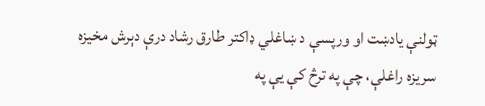ټولنې يادښت او ورپسې د ښاغلي ډاکتر طارق رشاد درې دېرش مخيزه سريزه راغلې، چې په ترڅ کې يې په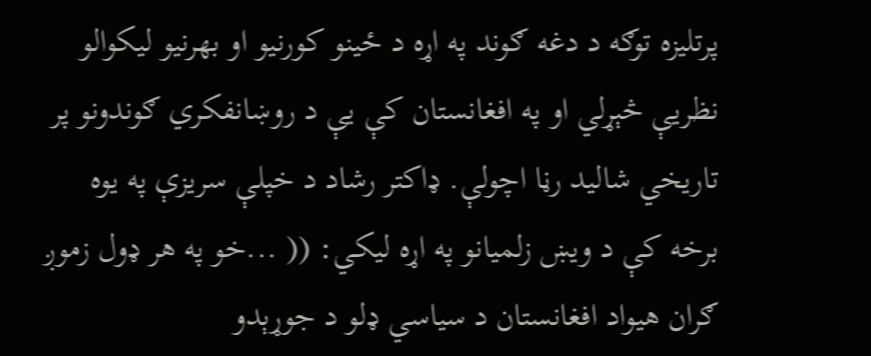پرتليزه توګه د دغه ګوند په اړه د ځينو کورنيو او بهرنيو لیکوالو نظريې څېړلي او په افغانستان کې يې د روښانفکري ګوندونو پر تاريخي شالید رڼا اچولې. ډاکتر رشاد د خپلې سريزې په يوه برخه کې د ويښ زلميانو په اړه ليکي: (( ...خو په هر ډول زموږ ګران هيواد افغانستان د سياسي ډلو د جوړېدو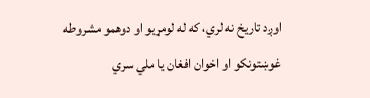اوږد تاریخ نه لري، که له لومړيو او دوهمو مشروطه غوښتونکو او اخوان افغان يا ملي سري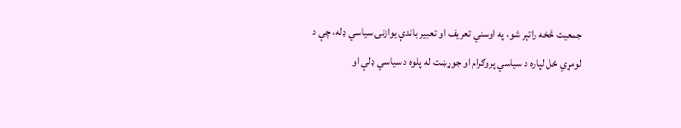جمعيت څخه راتېر شو، په اوسني تعریف او تعبير باندې يوازنۍ سياسي ډله، چې د لومړي ځل لپاره د سياسي پروګرام او جوړښت له پلوه د سياسي ډلې او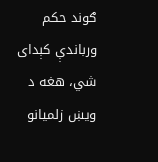ګوند حکم ورباندې کېدای شي، هغه د ويښ زلمیانو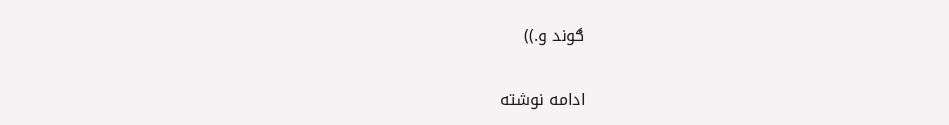ګوند و.))

ادامه نوشته